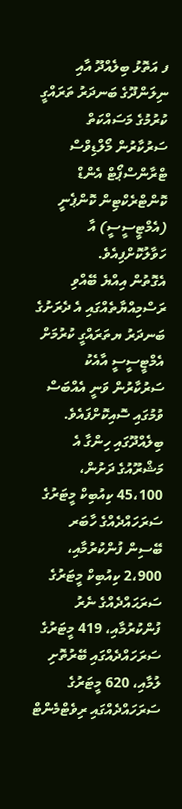ފ އަތޮޅު ބިލެއްދޫ އާއި ނިލަންދޫގެ ބަނދަރު ތަރައްގީ ކުރުމުގެ މަސައްކަތް ސަރުކާރުން މޯލްޑިވްސް ޓްރާންސްޕޯޓް އެންޑް ކޮންޓްރެކްޓިން ކޮންޕެނީ (އެމްޓީސީސީ) އާ ހަވާލުކޮށްފިއެވެ.
އެގޮތުން އިއްޔެ ބޭއްވި ރަސްމިއްޔާތެއްގައި އެ ދެރަށުގެ ބަނދަރު ޔތަރައްގީ ކުރުމަށް އެމްޓީސީސީ އާއެކު ސަރުކާރުން ވަނީ އެއްބަސް ވުމުގައި ސޮއިކޮށްފައެވެ.
ބިލެއްދޫގައި ހިންގާ އެ މަޝްރޫއުގެ ދަށުން، 45،100 ކިއުބިކް މީޓަރުގެ ސަރަހައްދެއްގެ ހާބަރ ބޭސިން ފުންކުރުމާއި، 2،900 ކިއުބިކް މީޓަރުގެ ސަރަޙައްދެއްގެ ނެރު ފުންކުރުމާއި، 419 މީޓަރުގެ ސަރަހައްދެއްގައި ބޭރުތޮށި ލުމާއި، 620 މީޓަރުގެ ސަރަހައްދެއްގައި ރިވެޓްމެންޓް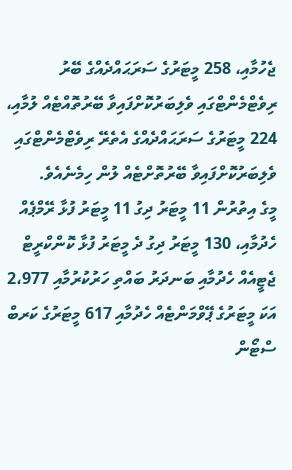ޖެހުމާއި، 258 މީޓަރުގެ ސަރަޙައްދެއްގެ ބޭރު ރިވެޓްމެންޓްގައި ވެލިބަރުކޮށްފައިވާ ބޭރުތޮއްޓެއް ލުމާއި، 224 މީޓަރުގެ ސަރަޙައްދެއްގެ އެތެރޭ ރިވެޓްމެންޓްގައި ވެލިބަރުކޮށްފައިވާ ބޭރުތޮށްޓެއް ލުން ހިމެނެއެވެ.
މީގެ އިތުރުން 11 މީޓަރު ދިގު 11 މީޓަރު ފުޅާ ރޭމްޕެއް ހެދުމާއި، 130 މީޓަރު ދިގު ދެ މީޓަރު ފުޅާ ކޮންކްރީޓް ޖެޓީއެއް ހެދުމާއި ބަނދަރު ބައްތި ހަރުކުރުމާއި 2،977 އަކަ މީޓަރުގެ ޕޭވްމަންޓެއް ހެދުމާއި 617 މީޓަރުގެ ކަރބް ސްޓޯން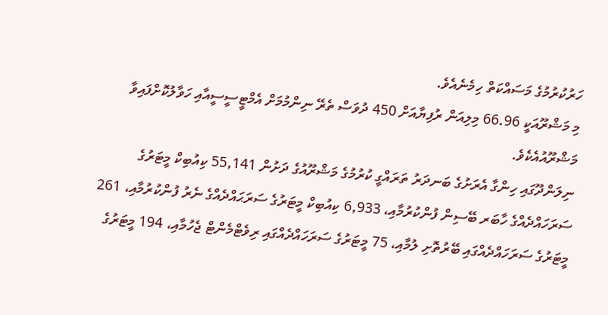ހަރުކުރުމުގެ މަސައްކަތް ހިމެނެއެވެ.
މި މަޝްރޫއަކީ 66.96 މިލިއަން ރުފިޔާއަށް 450 ދުވަސް ތެރޭ ނިންމުމަށް އެމްޓީސީސީއާއި ހަވާލުކޮށްފައިވާ މަޝްރޫއުއެކެވެ.
ނިލަންދޫގައި ހިންގާ އެރަށުގެ ބަނދަރު ތަރައްގީ ކުރުމުގެ މަޝްރޫއުގެ ދަށުން 55,141 ކިއުބިކް މީޓަރުގެ ސަރަހައްދެއްގެ ހާބަރ ބޭސިން ފުންކުރުމާއި، 6,933 ކިއުބިކް މީޓަރުގެ ސަރަޙައްދެއްގެ ނެރު ފުންކުރުމާއި، 261 މީޓަރުގެ ސަރަހައްދެއްގައި ބޭރުތޮށި ލުމާއި، 75 މީޓަރުގެ ސަރަހައްދެއްގައި ރިވެޓްމެންޓް ޖެހުމާއި، 194 މީޓަރުގެ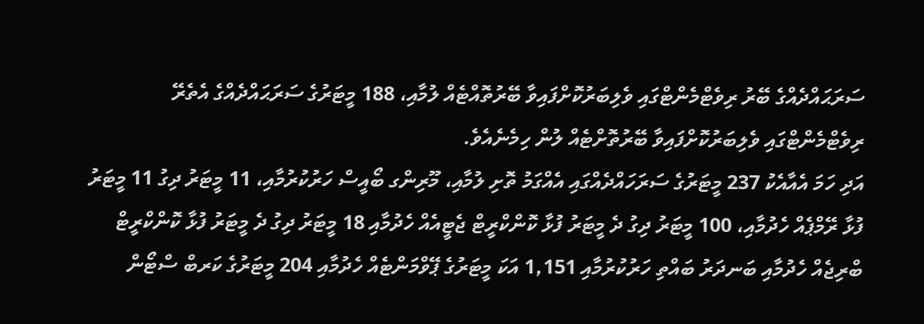ސަރަޙައްދެއްގެ ބޭރު ރިވެޓްމެންޓްގައި ވެލިބަރުކޮށްފައިވާ ބޭރުތޮއްޓެއް ލުމާއި، 188 މީޓަރުގެ ސަރަޙައްދެއްގެ އެތެރޭ ރިވެޓްމެންޓްގައި ވެލިބަރުކޮށްފައިވާ ބޭރުތޮށްޓެއް ލުން ހިމެނެއެވެ.
އަދި ހަމަ އެއާއެކު 237 މީޓަރުގެ ސަރަހައްދެއްގައި އެއްގަމު ތޮށި ލުމާއި، މޫރިންގ ބޯއީސް ހަރުކުރުމާއި، 11 މީޓަރު ދިގު 11 މީޓަރު ފުޅާ ރޭމްޕެއް ހެދުމާއި، 100 މީޓަރު ދިގު ދެ މީޓަރު ފުޅާ ކޮންކްރީޓް ޖެޓީއެއް ހެދުމާއި 18 މީޓަރު ދިގު ދެ މީޓަރު ފުޅާ ކޮންކްރީޓް ބްރިޖެއް ހެދުމާއި ބަނދަރު ބައްތި ހަރުކުރުމާއި 1,151 އަކަ މީޓަރުގެ ޕޭވްމަންޓެއް ހެދުމާއި 204 މީޓަރުގެ ކަރބް ސްޓޯން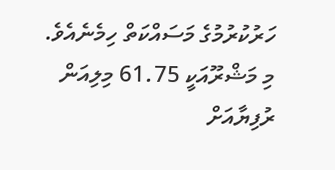ހަރުކުރުމުގެ މަސައްކަތް ހިމެނެއެވެ.
މި މަޝްރޫއަކީ 61.75 މިލިއަން ރުފިޔާއަށް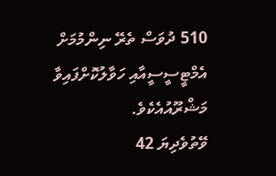510 ދުވަސް ތެރޭ ނިންމުމަށް އެމްޓީސީސީއާއި ހަވާލުކޮށްފައިވާ މަޝްރޫއުއެކެވެ.
ވޭތުވެދިޔަ 42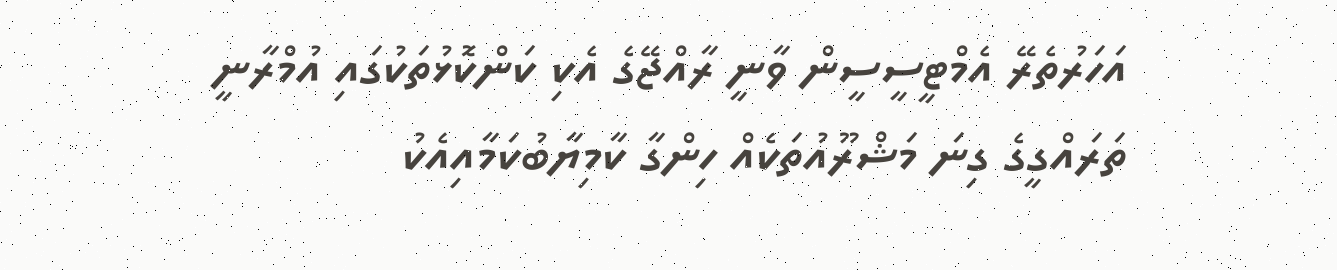އަހަރުތެރޭ އެމްޓީސީސީން ވާނީ ރާއްޖޭގެ އެކި ކަންކޮޅުތަކުގައި އުމްރާނީ ތަރައްގީގެ ގިނަ މަޝްރޫއުތަކެއް ހިންގާ ކާމިޔާބުކަމާއިއެކު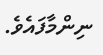ނިންމާފައެވެ.